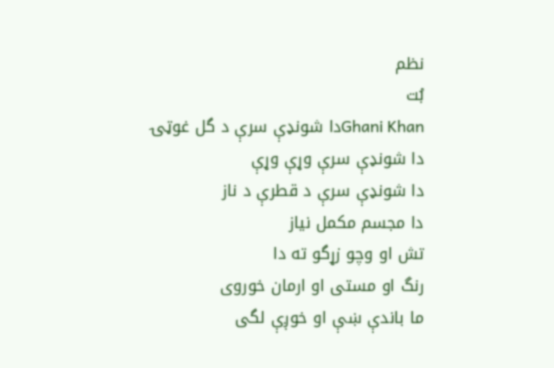نظم
بُت
Ghani Khanدا شونډې سرې د گل غوټۍ
دا شونډې سرې وړې وړې
دا شونډې سرې د قطرې د ناز
دا مجسم مکمل نياز
تش او وچو زړگو ته دا
رنگ او مستی او ارمان خوروی
ما باندې ښې او خوږې لگی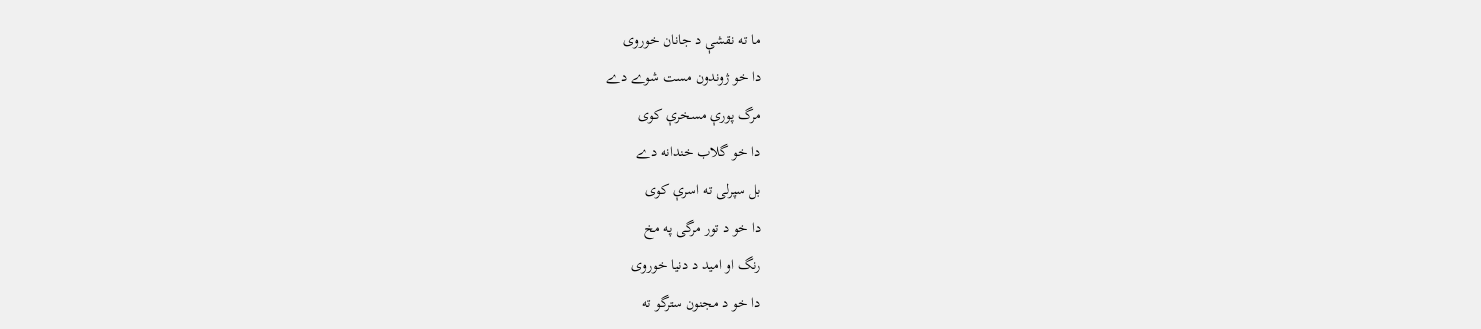ما ته نقشې د جانان خوروی
دا خو ژوندون مست شوے دے
مرگ پورې مسخرې کوی
دا خو گلاب خندانه دے
بل سپرلی ته اسرې کوی
دا خو د تور مرگی په مخ
رنگ او اميد د دنيا خوروی
دا خو د مجنون سترگو ته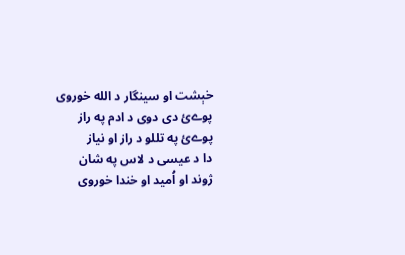خېشت او سينگار د الله خوروی
پوےئ دی دوی د ادم په راز
پوےئ په تللو د راز او نياز
دا د عيسی د لاس په شان
ژوند او اُميد او خندا خوروی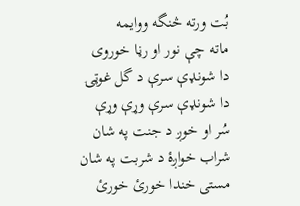بُت ورته څنگه ووايمه
ماته چې نور او رڼا خوروی
دا شونډې سرې د گل غوټۍ
دا شونډې سرې وړې وړې
سُر او خوږ د جنت په شان
شراب خواږۀ د شربت په شان
مستی خندا خورئ خورئ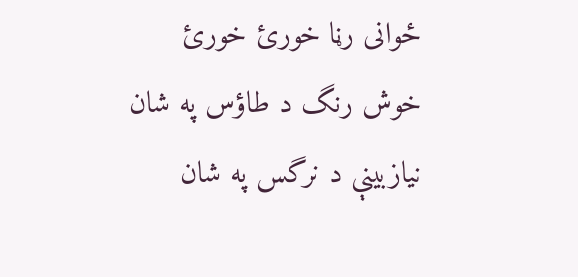ځوانی رڼا خورئ خورئ
خوش رنگ د طاؤس په شان
نيازبينې د نرگس په شان